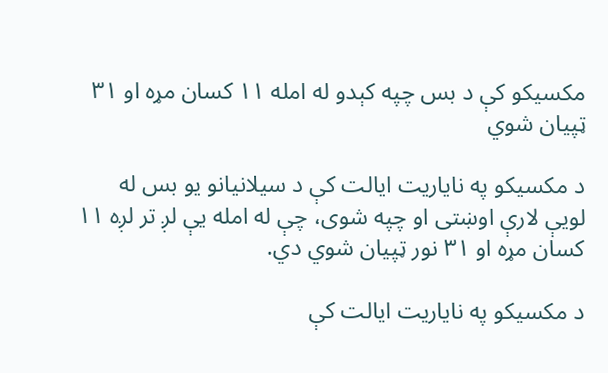مکسیکو کې د بس چپه کېدو له امله ۱۱ کسان مړه او ۳۱ ټپیان شوي

د مکسیکو په نایاریت ایالت کې د سیلانیانو یو بس له لویې لارې اوښتی او چپه شوی، چې له امله یې لږ تر لږه ۱۱ کسان مړه او ۳۱ نور ټپیان شوي دي.

د مکسیکو په نایاریت ایالت کې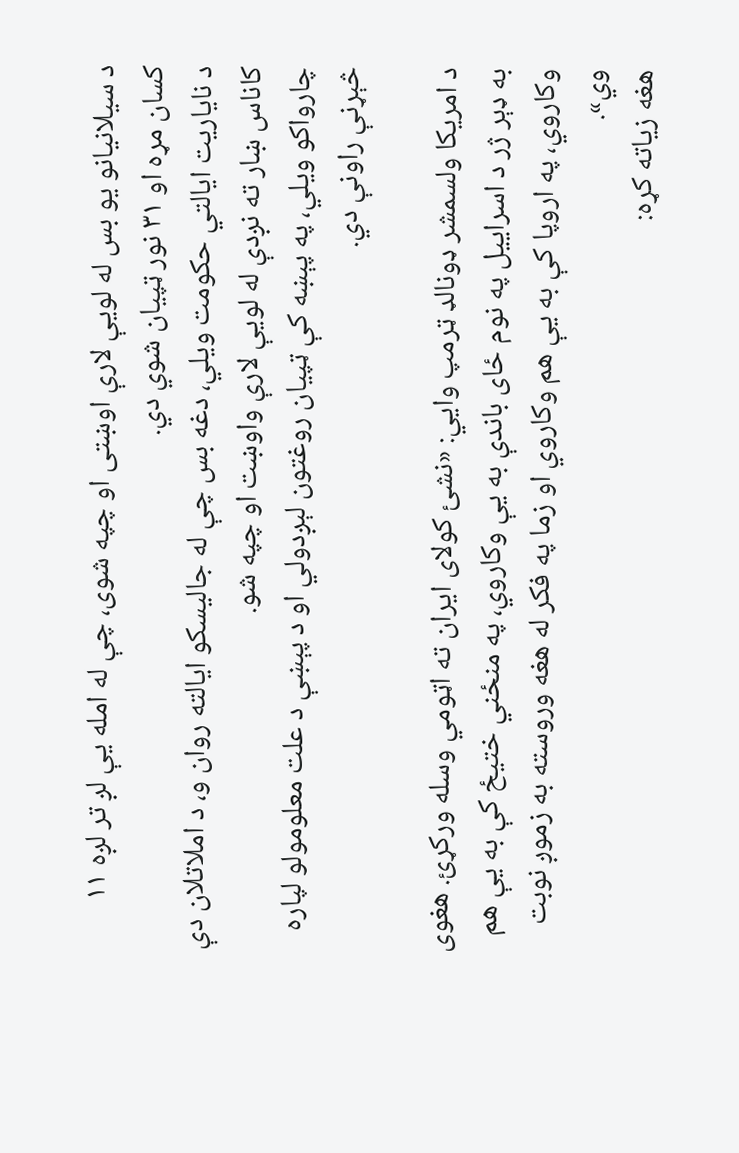د سیلانیانو یو بس له لویې لارې اوښتی او چپه شوی، چې له امله یې لږ تر لږه ۱۱ کسان مړه او ۳۱ نور ټپیان شوي دي.
د نایاریت ایالتي حکومت ویلي، دغه بس چې له جالیسکو ایالته روان و، د املاتلان دې کاناس ښار ته نږدې له لویې لارې واوښت او چپه شو.
چارواکو ویلي، په پېښه کې ټپيان روغتون لېږدولي او د پېښې د علت معلومولو لپاره څېړنې راونې دي.

د امریکا ولسمشر ډونالډ ټرمپ وايي: «نشئ کولای ایران ته اټومي وسله ورکړئ. هغوی به ډېر ژر د اسراییل په نوم ځای باندې به یې وکاروي، په منځني ختیځ کې به یې هم وکاروي، په اروپا کې به یې هم وکاروي او زما په فکر له هغه وروسته به زموږ نوبت وي».
هغه زیاته کړه: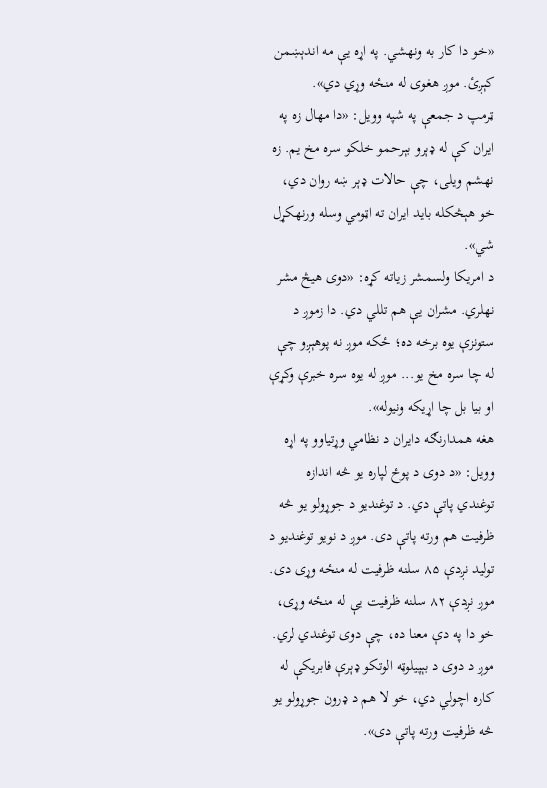«خو دا کار به ونهشي. په اړه یې مه اندېښمن کېږئ. موږ هغوی له منځه وړي دي».
ټرمپ د جمعې په شپه وویل: «دا مهال زه په ایران کې له ډېرو بېرحمو خلکو سره مخ یم. زه نهشم ویلی، چې حالات ډېر ښه روان دي، خو هېڅکله باید ایران ته اټومي وسله ورنهکړل شي».
د امریکا ولسمشر زیاته کړه: «دوی هیڅ مشر نهلري. مشران یې هم تللي دي. دا زموږ د ستونزې یوه برخه ده؛ ځکه موږ نه پوهېږو چې له چا سره مخ یو... موږ له یوه سره خبرې وکړې او بیا بل چا اړیکه ونیوله».
هغه همدارنګه دایران د نظامي وړتیاوو په اړه وویل: «د دوی د پوځ لپاره یو څه اندازه توغندي پاتې دي. د توغندیو د جوړولو یو څه ظرفیت هم ورته پاتې دی. موږ د نویو توغندیو د تولید نږدې ۸۵ سلنه ظرفیت له منځه وړی دی. موږ نږدې ۸۲ سلنه ظرفیت یې له منځه وړی، خو دا په دې معنا ده، چې دوی توغندي لري. موږ د دوی د بېپیلوټه الوتکو ډېرې فابریکې له کاره اچولي دي، خو لا هم د ډرون جوړولو یو څه ظرفیت ورته پاتې دی».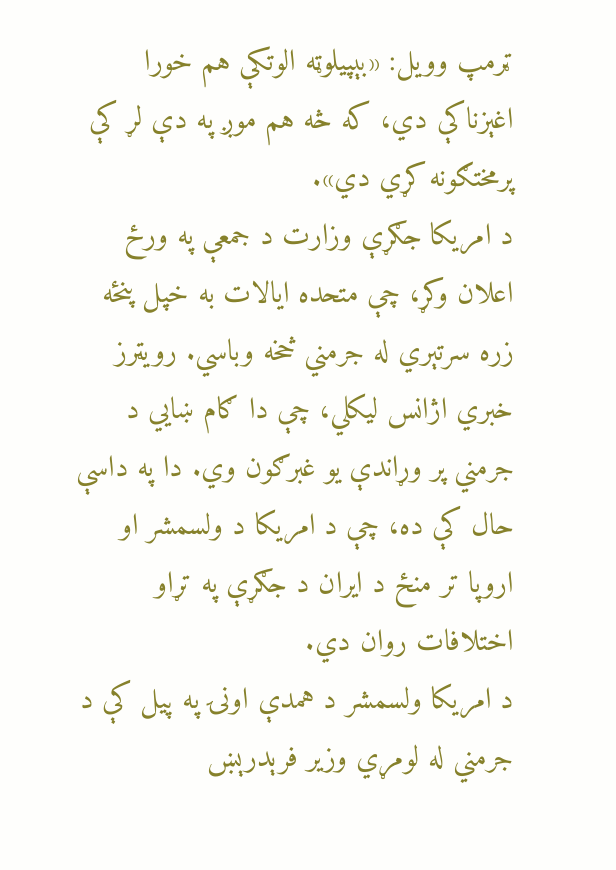ټرمپ وویل: «بېپیلوټه الوتکې هم خورا اغېزناکې دي، که څه هم موږ په دې لړ کې پرمختګونه کړي دي».
د امریکا جګړې وزارت د جمعې په ورځ اعلان وکړ، چې متحده ایالات به خپل پنځه زره سرتېري له جرمني څخه وباسي. رویټرز خبري اژانس لیکلي، چې دا ګام ښايي د جرمني پر وړاندې یو غبرګون وي. دا په داسې حال کې ده، چې د امریکا د ولسمشر او اروپا تر منځ د ایران د جګړې په تړاو اختلافات روان دي.
د امريکا ولسمشر د همدې اونۍ په پيل کې د جرمني له لومړي وزیر فرېدرېښ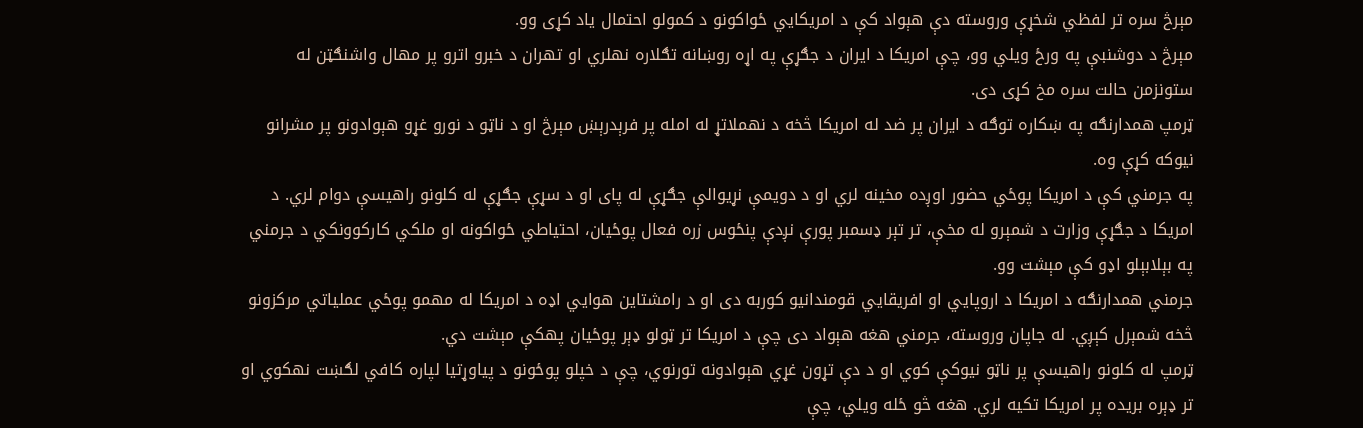مېرڅ سره تر لفظي شخړې وروسته دې هېواد کې د امريکايي ځواکونو د کمولو احتمال ياد کړی وو.
مېرڅ د دوشنبې په ورځ ويلي وو، چې امريکا د ايران د جګړې په اړه روښانه تګلاره نهلري او تهران د خبرو اترو پر مهال واشنګټن له ستونزمن حالت سره مخ کړی دی.
ټرمپ همدارنګه په ښکاره توګه د ایران پر ضد له امریکا څخه د نهملاتړ له امله پر فرېدرېښ مېرڅ او د ناټو د نورو غړو هېوادونو پر مشرانو نيوکه کړې وه.
په جرمني کې د امريکا پوځي حضور اوږده مخينه لري او د دويمې نړيوالې جګړې له پای او د سړې جګړې له کلونو راهيسې دوام لري. د امريکا د جګړې وزارت د شمېرو له مخې، تر تېر ډسمبر پورې نږدې پنځوس زره فعال پوځيان، احتياطي ځواکونه او ملکي کارکوونکي د جرمني په بېلابېلو اډو کې مېشت وو.
جرمني همدارنګه د امريکا د اروپايي او افريقايي قومندانیو کوربه دی او د رامشتاين هوايي اډه د امريکا له مهمو پوځي عملياتي مرکزونو څخه شمېرل کېږي. له جاپان وروسته، جرمني هغه هېواد دی چې د امريکا تر ټولو ډېر پوځيان پهکې مېشت دي.
ټرمپ له کلونو راهيسې پر ناټو نيوکې کوي او د دې تړون غړي هېوادونه تورنوي، چې د خپلو پوځونو د پياوړتيا لپاره کافي لګښت نهکوي او تر ډېره بريده پر امريکا تکيه لري. هغه څو ځله ويلي، چې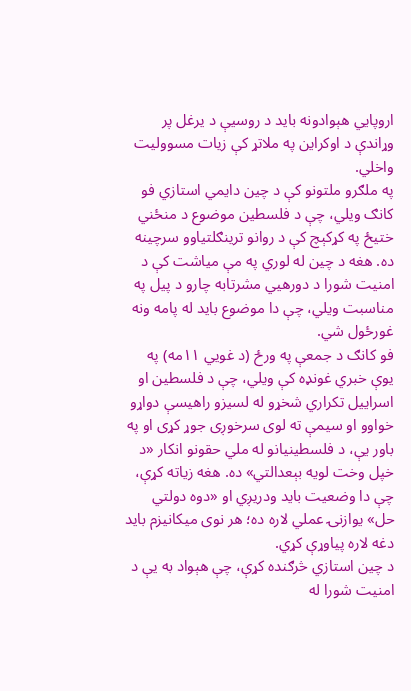اروپايي هېوادونه بايد د روسيې د يرغل پر وړاندې د اوکراين په ملاتړ کې زيات مسووليت واخلي.
په ملګرو ملتونو کې د چین دایمي استازي فو کانګ ویلي، چې د فلسطین موضوع د منځني ختیځ په کړکېچ کې د روانو ترینګلتیاوو سرچینه ده. هغه د چین له لوري په مې میاشت کې د امنیت شورا د دورهيي مشرتابه چارو د پیل په مناسبت ویلي، چې دا موضوع باید له پامه ونه غورځول شي.
فو کانګ د جمعې په ورځ (د غويي ۱۱مه) په یوې خبري غونډه کې ویلي، چې د فلسطین او اسراییل تکراري شخړو له لسیزو راهیسې دواړو خواوو او سیمې ته لوی سرخوږی جوړ کړی او په باور یې، د فلسطینیانو له ملي حقونو انکار «د خپل وخت لویه بېعدالتي» ده. هغه زیاته کړې، چې دا وضعیت باید ودریږي او «دوه دولتي حل» یوازنۍ عملي لاره ده؛ هر نوی میکانیزم باید دغه لاره پیاوړې کړي.
د چین استازي څرګنده کړې، چې هېواد به یې د امنیت شورا له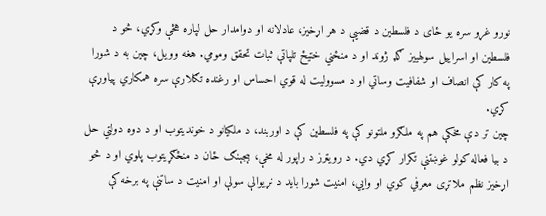نورو غړو سره یو ځای د فلسطین د قضیې د هر اړخیز، عادلانه او دوامدار حل لپاره هڅې وکړي، څو د فلسطین او اسراییل سولهییز ګډ ژوند او د منځني ختیځ تلپاتې ثبات تحقق ومومي. هغه وویل، چین به د شورا په کار کې انصاف او شفافیت وساتي او د مسوولیت له قوي احساس او رغنده تګلارې سره همکاري پیاوړې کړي.
چین تر دې مخکې هم په ملګرو ملتونو کې په فلسطین کې د اوربند، د ملکيانو د خوندیتوب او د دوه دولتي حل د بیا فعاله کولو غوښتنې تکرار کړي دي. د رویټرز د راپور له مخې، بېجېنګ ځان د منځګړیتوب پلوي او د څو اړخیز نظم ملاتړی معرفي کوي او وایي، امنیت شورا باید د نړیوالې سولې او امنیت د ساتنې په برخه کې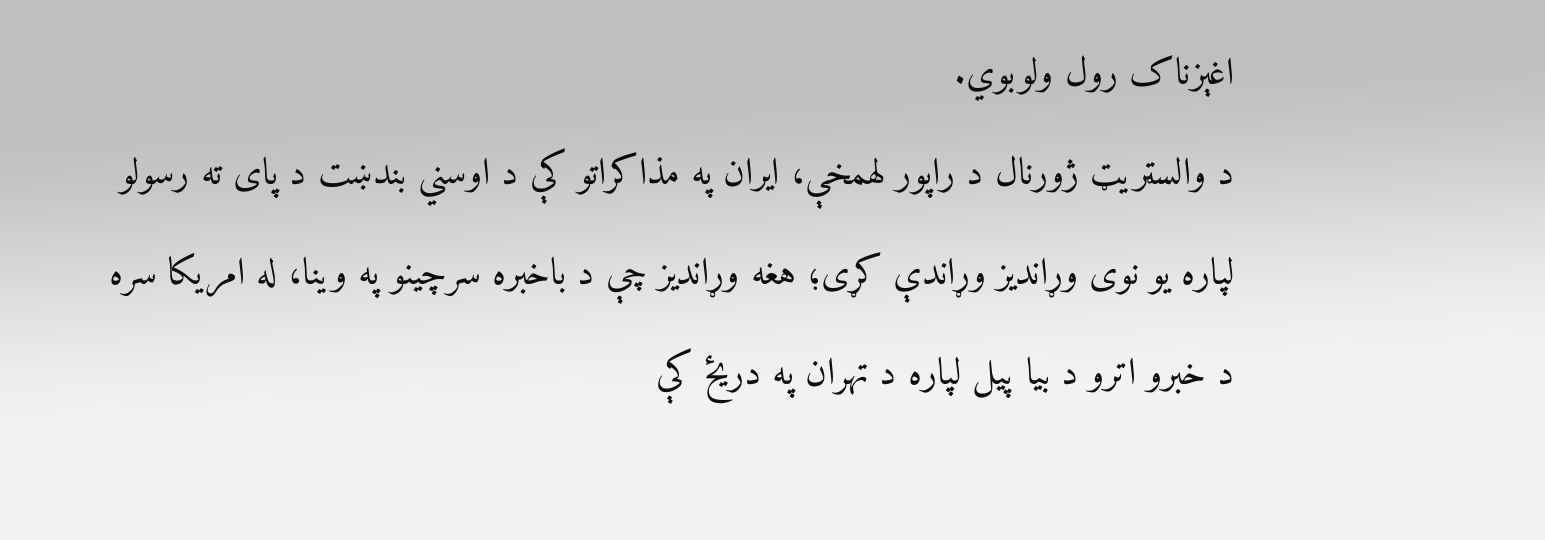اغېزناک رول ولوبوي.
د والسټریټ ژورنال د راپور لهمخې، ایران په مذاکراتو کې د اوسني بندښت د پای ته رسولو لپاره یو نوی وړاندیز وړاندې کړی؛ هغه وړاندیز چې د باخبره سرچینو په وینا، له امریکا سره د خبرو اترو د بیا پیل لپاره د تهران په دریځ کې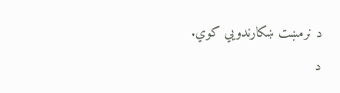د نرمښت ښکارندويي کوي.
د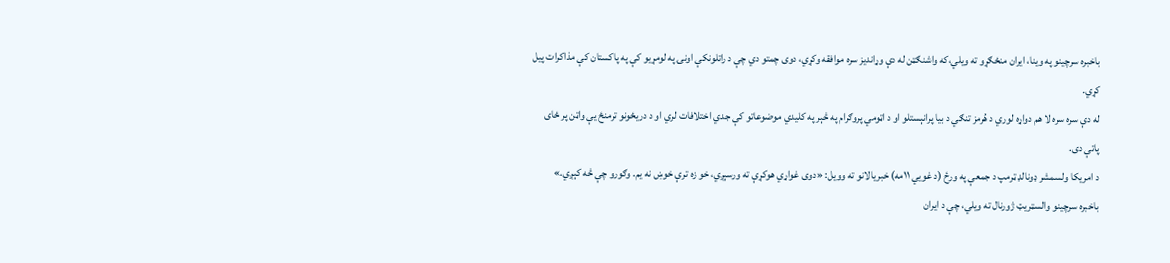باخبره سرچینو په وینا، ایران منځګړو ته ویلي،که واشنګټن له دې وړاندیز سره موافقه وکړي، دوی چمتو دي چې د راتلونکې اونۍ په لومړیو کې په پاکستان کې مذاکرات پیل کړي.
له دې سره سره لا هم دواړه لوري د هُرمز تنګي د بیا پرانېستلو او د اټومي پروګرام په څېر په کلیدي موضوعاتو کې جدي اختلافات لري او د دریځونو ترمنځ یې واټن پر ځای پاتې دی.
د امریکا ولسمشر ډونالډ ټرمپ د جمعې په ورځ (د غويي ۱۱مه) خبریالانو ته وویل: «دوی غواړي هوکړې ته ورسېږي، خو زه ترې خوښ نه یم. وګورو چې څه کېږي.»
باخبره سرچینو والسټریټ ژورنال ته ویلي، چې د ایران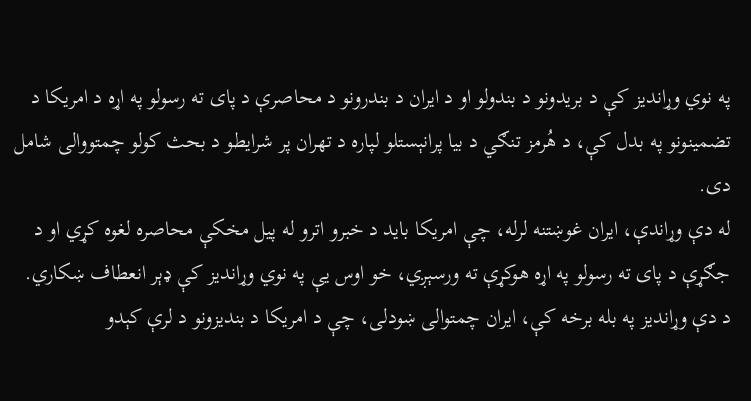په نوي وړاندیز کې د بریدونو د بندولو او د ایران د بندرونو د محاصرې د پای ته رسولو په اړه د امریکا د تضمینونو په بدل کې، د هُرمز تنګي د بیا پرانېستلو لپاره د تهران پر شرایطو د بحث کولو چمتووالی شامل دی.
له دې وړاندې، ایران غوښتنه لرله، چې امریکا باید د خبرو اترو له پیل مخکې محاصره لغوه کړي او د جګړې د پای ته رسولو په اړه هوکړې ته ورسېږي، خو اوس یې په نوي وړاندیز کې ډېر انعطاف ښکاري.
د دې وړاندیز په بله برخه کې، ایران چمتوالی ښودلی، چې د امریکا د بندیزونو د لرې کېدو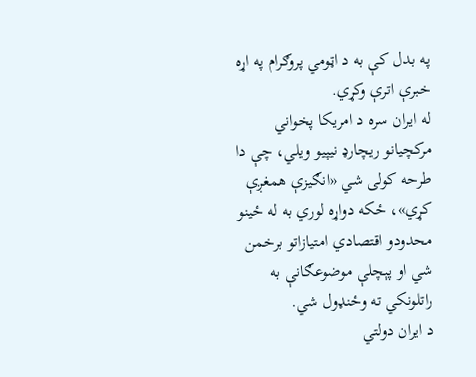په بدل کې به د اټومي پروګرام په اړه خبرې اترې وکړي.
له ایران سره د امریکا پخواني مرکچیانو ریچارډ نیپیو ویلي، چې دا طرحه کولی شي «انګیزې همغږې کړي»، ځکه دواړه لوري به له ځینو محدودو اقتصادي امتیازاتو برخمن شي او پېچلې موضوعګانې به راتلونکي ته وځنډول شي.
د ایران دولتي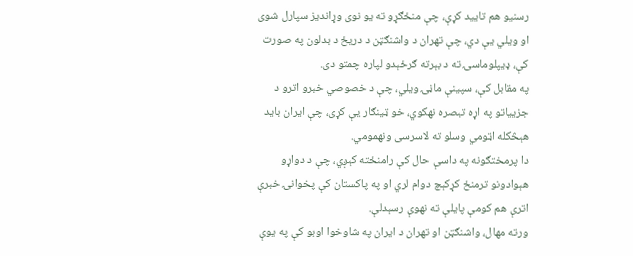رسنیو هم تایید کړې، چې منځګړو ته یو نوی وړاندیز سپارل شوی او ویلي یې دي، چې تهران د واشنګټن د دریځ د بدلون په صورت کې، ډیپلوماسۍ ته د بېرته ګرځېدو لپاره چمتو دی.
په مقابل کې، سپینې ماڼۍ ویلي، چې د خصوصي خبرو اترو د جزییاتو په اړه تبصره نهکوي، خو ټینګار یې کړی، چې ایران باید هېڅکله اټومي وسلو ته لاسرسی ونهمومي.
دا پرمختګونه په داسې حال کې رامنځته کېږي، چې د دواړو هېوادونو ترمنځ کړکېچ دوام لري او په پاکستان کې پخوانۍ خبرې اترې هم کومې پایلې ته نهوې رسېدلې.
ورته مهال، واشنګټن او تهران د ایران په شاوخوا اوبو کې په یوې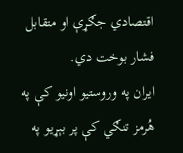اقتصادي جګړې او متقابل فشار بوخت دي.
ایران په وروستیو اونیو کې په هُرمز تنګي کې پر بېړیو په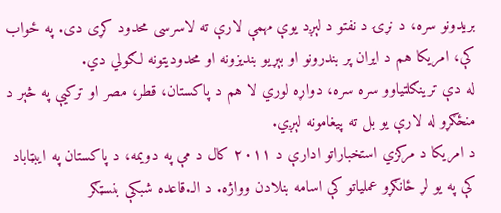بریدونو سره، د نړۍ د نفتو د لېږد یوې مهمې لارې ته لاسرسی محدود کړی دی. په ځواب کې، امریکا هم د ایران پر بندرونو او بېړیو بندیزونه او محدودیتونه لګولي دي.
له دې ترینګلتیاوو سره سره، دواړه لوري لا هم د پاکستان، قطر، مصر او ترکیې په څېر د منځګړو له لارې یو بل ته پیغامونه لېږي.
د امریکا د مرکزي استخباراتو ادارې د ۲۰۱۱ کال د مې په دویمه، د پاکستان په ایبټاباد کې په یو لړ ځانګړو عملیاتو کې اسامه بنلادن وواژه. د الـ.قاعده شبکې بنسټګر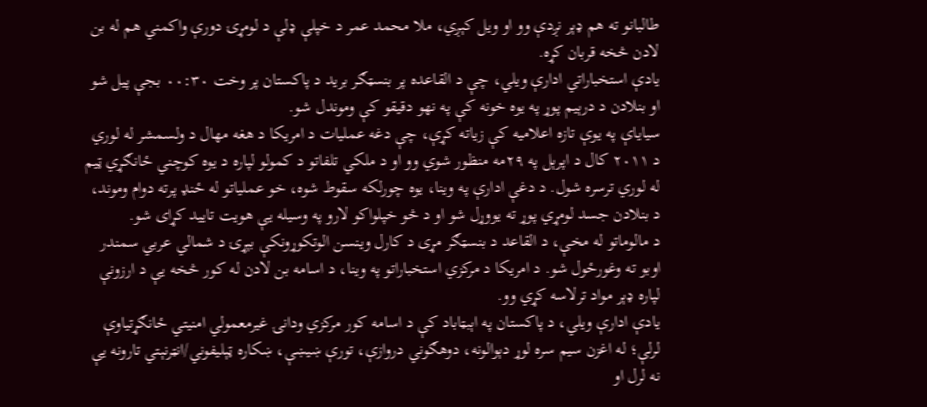طالبانو ته هم ډېر نږدې وو او ویل کېږي، ملا محمد عمر د خپلې ډلې د لومړۍ دورې واکمني هم له بن لادن څخه قربان کړه.
یادې استخباراتي ادارې ویلي، چې د القاعده پر بنسټګر برید د پاکستان پر وخت ۰۰:۳۰ بجې پيل شو او بنلادن د درېیم پوړ په یوه خونه کې په نهو دقیقو کې وموندل شو.
سيایاې په یوې تازه اعلامیه کې زیاته کړې، چې دغه عملیات د امریکا د هغه مهال د ولسمشر له لوري د ۲۰۱۱ کال د اپرېل په ۲۹مه منظور شوي وو او د ملکي تلفاتو د کمولو لپاره د یوه کوچني ځانګړي ټیم له لوري ترسره شول. د دغې ادارې په وینا، یوه چورلکه سقوط شوه، خو عملیاتو له ځنډ پرته دوام وموند، د بنلادن جسد لومړي پوړ ته یووړل شو او د څو خپلواکو لارو په وسیله یې هویت تایید کړای شو.
د مالوماتو له مخې، د القاعد د بنسټګر مړی د کارل وینسن الوتکوړونکې بېړۍ د شمالي عربي سمندر اوبو ته وغورځول شو. د امریکا د مرکزي استخباراتو په وینا، د اسامه بن لادن له کور څخه یې د ارزونې لپاره ډېر مواد ترلاسه کړي وو.
یادې ادارې ویلي، د پاکستان په اېبټاباد کې د اسامه کور مرکزي ودانۍ غیرمعمولي امنیتي ځانګړتیاوې لرلې؛ له اغزن سیم سره لوړ دېوالونه، دوهګوني دروازې، تورې ښیښې، ښکاره ټېليفوني/انټرنېتي تارونه یې نه لرل او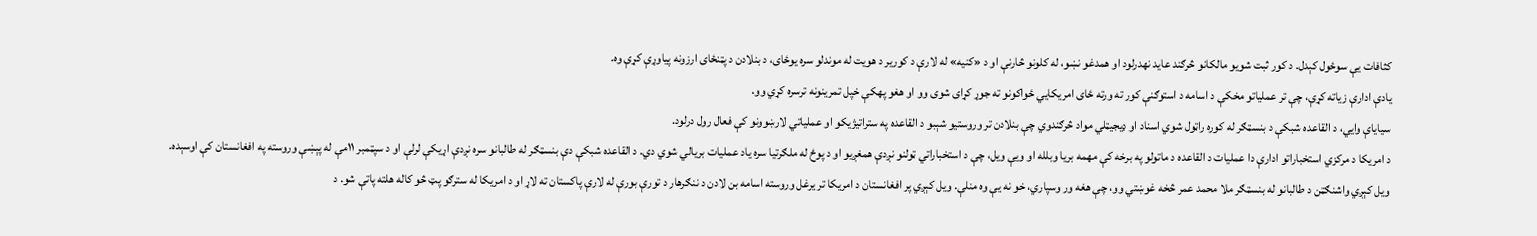کثافات یې سوځول کېدل. د کور ثبت شويو مالکانو څرګند عاید نهدرلود او همدغو نښو، له کلونو څارنې او د «کنیه» له لارې د کوریر د هویت له موندلو سره یوځای، د بنلادن د پټنځای ارزونه پیاوړې کړې وه.
یادې ادارې زیاته کړې، چې تر عملیاتو مخکې د اسامه د استوګنې کور ته ورته ځای امریکایي ځواکونو ته جوړ کړای شوی وو او هغو پهکې خپل تمرینونه ترسره کړي وو.
سيایاې وایي، د القاعده شبکې د بنسټګر له کوره راټول شوي اسناد او ډیجیټلي مواد څرګندوي چې بنلادن تر وروستیو شېبو د القاعده په ستراتیژیکو او عملیاتي لارښوونو کې فعال رول درلود.
د امریکا د مرکزي استخباراتو ادارې دا عملیات د القاعده د ماتولو په برخه کې مهمه بریا وبلله او ویې ویل، چې د استخباراتي ټولنو نږدې همغږیو او د پوځ له ملګرتیا سره یاد عملیات بریالي شوي دي. د القاعده شبکې دې بنسټګر له طالبانو سره نږدې اړیکې لرلې او د سپټمبر ۱۱مې له پېښې وروسته په افغانستان کې اوسېده.
ویل کېږي واشنګټن د طالبانو له بنسټګر ملا محمد عمر څخه غوښتي وو، چې هغه ور وسپاري، خو نه یې وه منلې. ویل کېږي پر افغانستان د امریکا تر یرغل وروسته اسامه بن لادن د ننګرهار د تورې بورې له لارې پاکستان ته لاړ او د امریکا له سترګو پټ څو کاله هلته پاتې شو. د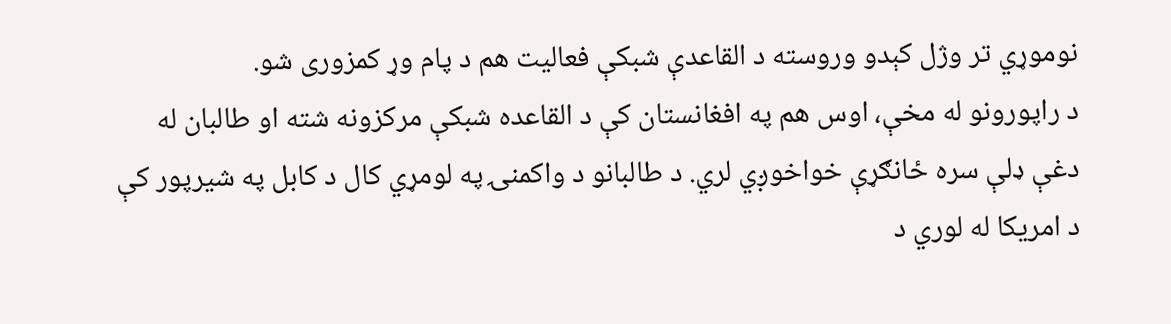نوموړي تر وژل کېدو وروسته د القاعدې شبکې فعالیت هم د پام وړ کمزوری شو.
د راپورونو له مخې، اوس هم په افغانستان کې د القاعده شبکې مرکزونه شته او طالبان له دغې ډلې سره ځانګړې خواخوږي لري. د طالبانو د واکمنۍ په لومړي کال د کابل په شیرپور کې د امریکا له لوري د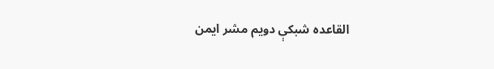القاعده شبکې دویم مشر ایمن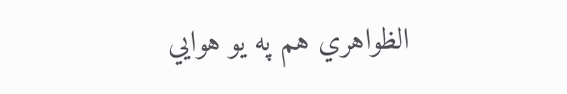الظواهري هم په یو هوایي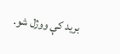برید کې ووژل شو.